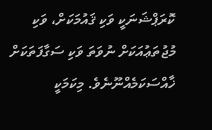ކޮރަޕްޝަނަކީ ވަކި ޤައުމަކަށް، ވަކި މުޖުތަޢުއަކަށް ނުވަތަ ވަކި ސަގާފަތަކަށް ޚާއްސަކަމެއްނޫނެވެ. މިކަމަކީ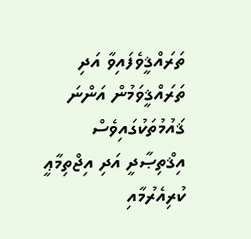ތަރައްޤީވެފައިވާ އަދި ތަރައްޤީވަމުން އަންނަ ޤައުމުތަކުގައިވެސް އިޤްތިޞާދީ އަދި އިޖްތިމާޢީ ކުރިއެރުމާއި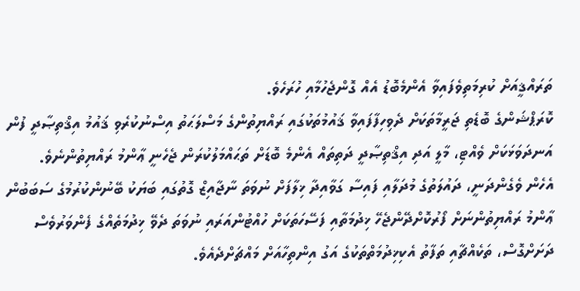ތަރައްޤީއަށް ކުރިމަތިވެފައިވާ އެންމެބޮޑު އެއް ގޮންޖެހުމާއި ހުރަހެވެ.
ކޮރަޕްޝަންގެ ބޮޑެތި ޖަރީމާތަކަށް ދެވިހިފާފައިވާ ޤައުމުތަކުގައި ރައްޔިތުންގެ މަސްލަޙަތު އިސްނުކުރެވި ޤައުމު އިޤްތިޞާދީ ފުން އަނދަވަޅަކަށް ވެއްޓި، މާލީ އަދި އިޤްތިޞާދީ ދަތިތައް އެންމެ ބޮޑަށް ތަޙައްމަލުކުރަން ޖެހެނީ ޢާންމު ރައްޔިތުންނެވެ.
އެހެން ވެގެންދަނީ، ދައުލަތުގެ މުދަލާއި ފައިސާ ގަވާއިދާ ޚިލާފަށް ނުވަތަ ނާޖާއިޒް ގޮތުގައި ބަޔަކު ބޭނުންކުރުމުގެ ސަބަބުން ޢާންމު ރައްޔިތުންނަށް ފޯރުކޮށްދޭންޖެހޭ ޚިދުމަތާއި ފަސޭހަތަކަށް ހުއްޓުންއަރައި ނުވަތަ ދެވޭ ޚިދުމަތެއްގެ ފެންވަރުވެސް ދަށަށްގޮސް، ތަކެއްޗާއި ތަފާތު އެކިޚިދުމަތްތަކުގެ އަގު އިންތިހާއަށް މައްޗަށްދެއެވެ.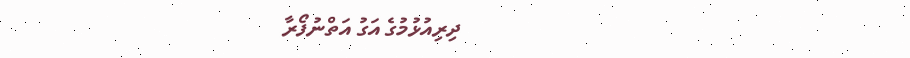ދިރިއުޅުމުގެ އަގު އަތްނުފޯރާ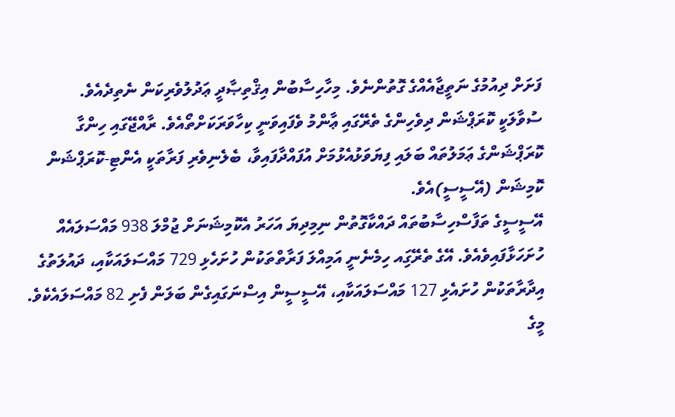ފަށަށް ދިއުމުގެ ނަތީޖާއެއްގެ ގޮތުންނެވެ. މިހާހިސާބުން އިޤްތިޞާދީ ޢަދުލުވެރިކަން ނެތިދެއެވެ.
ސުވާލަކީ ކޮރަޕްޝަން ދިވެހިންގެ ތެރޭގައި ޢާންމު ވެފައިވަނީ ކިހާވަރަކަށްތޯއެވެ. ރާއްޖޭގައި ހިންގާ ކޮރަޕްޝަންގެ ޢަމަލުތައް ބަލައި ފިޔަވަޅުއެޅުމަށް އުފައްދާފައިވާ، ބެލެނިވެރި ފަރާތަކީ އެންޓި-ކޮރަޕްޝަން ކޮމިޝަން (އޭސީސީ)އެވެ.
އޭސީސީގެ ތަފާސްހިސާބުތައް ދައްކާގޮތުން ނިމިދިޔަ އަހަރު އެކޮމިޝަނަށް ޖުމްލަ 938 މައްސަލައެއް ހުށަހަޅާފައިވެއެވެ. އޭގެ ތެރޭގަިއ ހިމެނެނީ އަމިއްލަ ފަރާތްތަކުން ހުށަހެޅި 729 މައްސަލައަކާއި، ދައުލަތުގެ އިދާރާތަކުން ހުށައެޅި 127 މައްސަލައަކާއި، އޭސީސީން އިސްނަގައިގެން ބަލަން ފެށި 82 މައްސަލައެކެވެ. މީގެ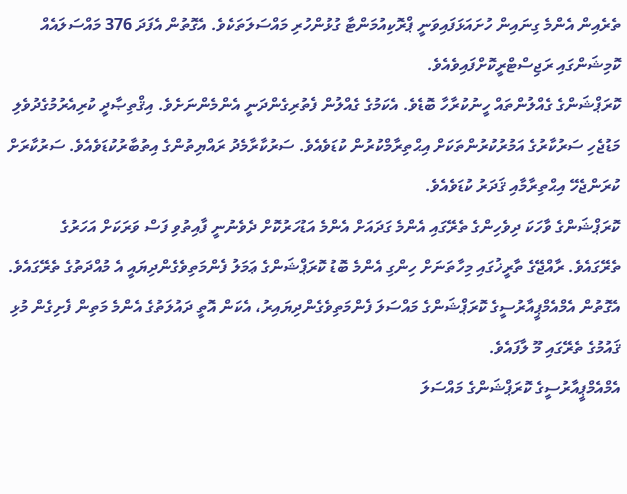ތެރެއިން އެންމެ ގިނައިން ހުށައަޅަފައިވަނީ ޕްރޮކިއުމަންޓާ ގުޅުންހުރި މައްސަލަތަކެވެ. އެގޮތުން އެފަދަ 376 މައްސަލައެއް ކޮމިޝަންގައި ރަޖިސްޓްރީކޮށްފައިވެއެވެ.
ކޮރަޕްޝަންގެ ގެއްލުންތައް ހީނުކުރާހާ ބޮޑެވެ. އެކަމުގެ ގެއްލުން ފެތުރިގެންދަނީ އެންމެންނަށެވެ. އިޤްތިޞާދީ ކުރިއެރުމުގެދުވެލި މަޑުޖެހި ސަރުކާރުގެ އަމުރުކުރުންތަކަށް އިޙްތިރާމްކުރުން ކުޑަވެއެވެ. ސަރުކާރާމެދު ރައްޔިތުންގެ އިތުބާރުކުޑަވެއެވެ. ސަރުކާރަށް ކުރަންޖެހޭ އިޙްތިރާމާއި ޤަދަރު ކުޑަވެއެވެ.
ކޮރަޕްޝަންގެ ވާހަކަ ދިވެހިންގެ ތެރޭގައި އެންމެ ގަދައަށް އެންމެ އަޑުހަރުކޮށް ދެވެނުނީ ފާއިތުވި ފަސް ވަރަކަށް އަހަރުގެ ތެރޭގައެވެ. ރާއްޖޭގެ ތާރީޚުގައި މިހާތަނަށް ހިންގި އެންމެ ބޮޑު ކޮރަޕްޝަންގެ ޢަމަލު ފެންމަތިވެގެންދިޔައީ އެ މުއްދަތުގެ ތެރޭގައެވެ. އެގޮތުން އެމްއެމްޕީއާރުސީގެ ކޮރަޕްޝަންގެ މައްސަލަ ފެންމަތިވެގެންދިޔައިރު، އެކަން އޮތީ ދައުލަތުގެ އެންމެ މަތިން ފެށިގެން މުޅި ޤައުމުގެ ތެރޭގައި މޫ ލާފައެވެ.
އެމްއެމްޕީއާރުސީގެ ކޮރަޕްޝަންގެ މައްސަލަ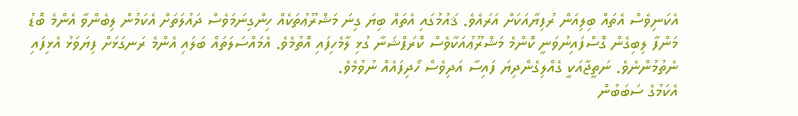އެކަނިވެސް އެތައް ބިލިއަން ރުފިޔާއަކަށް އަރައެވެ. ޤައުމުގައި އެތައް ބިޔަ ގިނަ މަޝްރޫޢުތަކެއް ހިންގިނަމަވެސް ދައުލަތަށް އެކަމުން ލިބެންވާ އެންމެ ބޮޑު މަންފާ ލިބިގެން ގޮސްފައިނުވަނީ ކޮންމެ މަޝްރޫޢުއަކާވެސް ކޮރަޕްޝަނާ ގުޅި ލާމެހިފައި އޮތުމެވެ. އެމައްސަލަތައް ބަލައި އެންމެ ރަނގަޅަށް ފިޔަވަޅު އެޅިފައި ނެތުމުންނެވެ. ނަތީޖާއަކީ ގެއްލިގެންދިޔަ ފައިސާ އަދިވެސް ހޯދިފައެއް ނުވުމެވެ.
އެކަމުގެ ސަބަބުން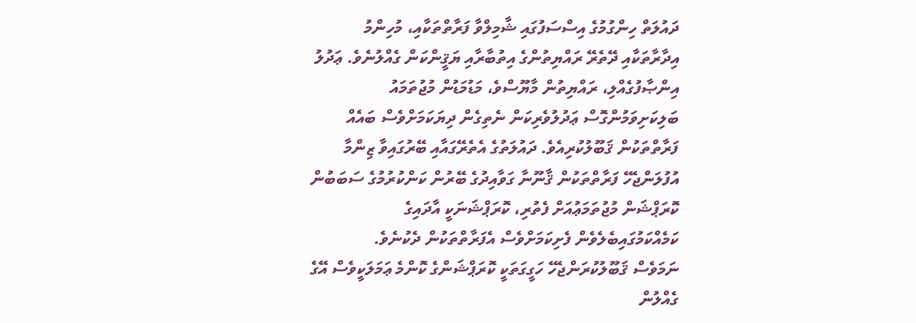ދައުލަތް ހިންގުމުގެ އިސްސަފުގައި ޝާމިލްވާ ފަރާތްތަކާއި، މުހިންމު އިދާރާތަކާއި ދޭތެރޭ ރައްޔިތުންގެ އިތުބާރާއި ޔަޤީންކަން ގެއްލުނެވެ. ޢަދުލު އިންޞާފުގެއްލި، ރައްޔިތުން މާޔޫސްވެ، މަޑުމަޑުން މުޖުތަމައު ބަލިކަށިވަމުންގޮސް ޢަދުލުވެރިކަން ނެތިގެން ދިޔަކަމަށްވެސް ބައެއް ފަރާތްތަކުން ޤަބޫލުކުރިއެވެ. ދައުލަތުގެ އެތެރޭގައާއި ބޭރުގައިވާ ޒިންމާ އުފުލަންޖެހޭ ފަރާތްތަކުން ޤާނޫނާ ގަވާއިދުގެ ބޭރުން ކަންކުރުމުގެ ސަބަބުން ކޮރަޕްޝަން މުޖުތަމަޢުއަށް ފެތުރި، ކޮރަޕްޝަނަކީ އާދައިގެ ކަމެއްކަމުގައިބެލެވެން ފެށިކަމަށްވެސް އެފަރާތްތަކުން ދެކުނެވެ.
ނަމަވެސް ޤަބޫލުކުރަންޖެހޭ ހަގީގަތަކީ ކޮރަޕްޝަންގެ ކޮންމެ ޢަމަލަކީވެސް އޭގެ ގެއްލުން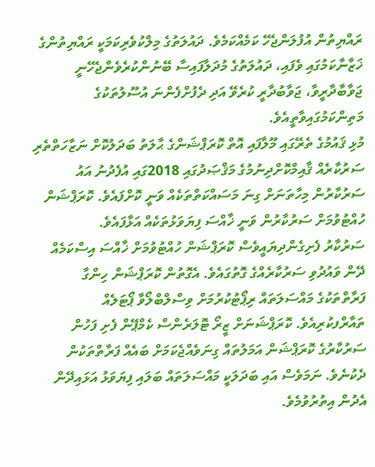ރައްޔިތުން އުފުލަންޖެހޭ ކަމެއްކަމެވެ. ދައުލަތުގެ މިލްކުވެރިކަމަކީ ރައްޔިތުންގެ ޚަޒާނާކަމުގައި ވެފައި، ދައުލަތުގެ މުދަލާފައިސާ ބޭނުންކުރެވެންޖެހޭނީ ޖަވާބާދާރީވާ، ޖަވާބުދާރީ ކުރެވޭ އަދި ދެފުށްފެންނަ އުސޫލުތަކުގެ މަތިންކަމުގައިވާތީއެވެ.
މުޅި ޤައުމުގެ ތެރޭގައި މޫލާފައި އޮތް ކޮރަޕްޝަންގެ ޙާލަތު ބަދަލުކޮށް ނަޒާހަތްތެރި ސަރުކާރެއް ޤާއިމްކޮށްދިނުމުގެ މަޤްޞަދުގައި 2018ގައި އުފެދުނު އައު ސަރުކާރުން މިހާތަނަށް ގިނަ މަސައްކަތްތަކެއް ވަނީ ކޮށްފައެވެ. ކޮރަޕްޝަން ހުއްޓުވުމަށް ސަރުކާރުން ވަނީ ޚާއްސަ ފިޔަވަޅުތަކެއް އަޅާފައެވެ.
ސަރުކާރު ފެށިގެންދިޔައީވެސް ކޮރަޕްޝަން ހުއްޓުވުމަށް ޚާއްސަ އިސްކަމެއް ދޭން ވައުދުވި ސަރުކާރެއްގެ ގޮތުގައެވެ. އެގޮތުން ކޮރަޕްޝަން ހިންގާ ފަރާތްތަކުގެ މައްސަލަތައް ރިޕޯޓުކުރުމަށް ވިސްލްބްލޯވާ ޕޯޓަލެއް ތައާރްފކުރިއެވެ. ކޮރަޕްޝަނަށް ޒީރޯ ޓޮލަރެންސް ކެމްޕޭން ފެށި ފަހުން ސަރުކާރުގެ ކޮރަޕްޝަން އަމަލުތައް ގިނަވެއްޖެކަމަށް ބައެއް ފަރާތްތަކުން ދެކުނެވެ. ނަމަވެސް އައި ބަދަލަކީ މައްސަލަތައް ބަލައި ފިޔަވަޅު އަޅައިދޭން އެދުން އިތުރުވުމެވެ.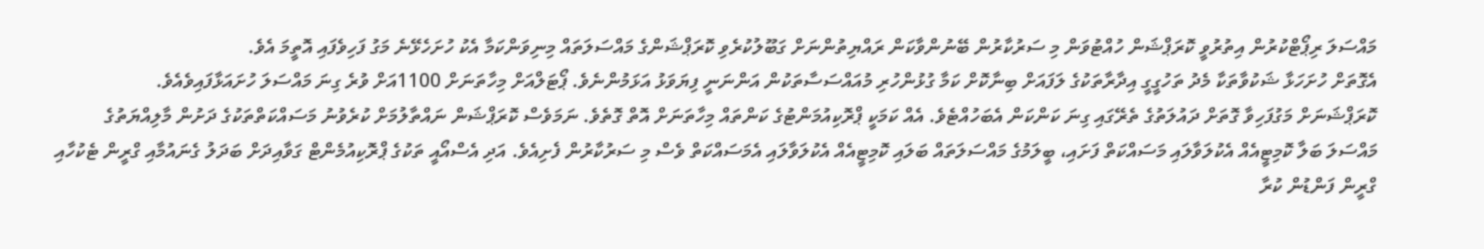މައްސަލަ ރިޕޯޓްކުރުން އިތުރުވީ ކޮރަޕްޝަން ހުއްޓުވަން މި ސަރުކާރުން ބޭނުންވާކަން ރައްޔިތުންނަށް ގަބޫލުކުރެވި ކޮރަޕްޝަންގެ މައްސަލަތައް މިނިވަންކަމާ އެކު ހުށަހެޅޭނެ މަގު ފަހިވެފައި އޮތީމަ އެވެ.
އެގޮތަށް ހުށަހަޅާ ޝަކުވާތަކާ މެދު ތަހުގީގީ އިދާރާތަކުގެ ލަފައަށް ބިނާކޮށް ކަމާ ގުޅުންހުރި މުއައްސަސާތަކުން އަންނަނީ ފިޔަވަޅު އަޅަމުންނެވެ. ޕޯޓަލްއަށް މިހާތަނަށް 1100އަށް ވުރެ ގިނަ މައްސަލަ ހުށައަޅާފައިވެއެވެ.
ކޮރަޕްޝަނަށް މަގުފަހިވާ ގޮތަށް ދައުލަތުގެ ތެރޭގައި ގިނަ ކަންކަން އެބަހުއްޓެވެ. އެއް ކަމަކީ ޕްރޮކިއުމަންޓުގެ ކަންތައް މިހާތަނަށް އޮތް ގޮތެވެ. ނަމަވެސް ކޮރަޕްޝަން ނައްތާލުމަށް ކުރެވުނު މަސައްކަތްތަކުގެ ދަށުން މާލިއްޔަތުގެ މައްސަލަ ބަލާ ކޮމިޓީއެއް އެކުލަވާލައި މަސައްކަތް ފަށައި، ބީލަމުގެ މައްސަލަތައް ބަލައި ކޮމިޓީއެއް އެކުލަވާލައި އެމަސައްކަތް ވެސް މި ސަރުކާރުން ފެށިއެވެ. އަދި އެސްއޯއީ ތަކުގެ ޕްރޮކިއުމެންޓް ގަވާއިދަށް ބަދަލު ގެނައުމާއި ގްރީން ޓެކުހާއި ގްރީން ފަންޑުން ކުރާ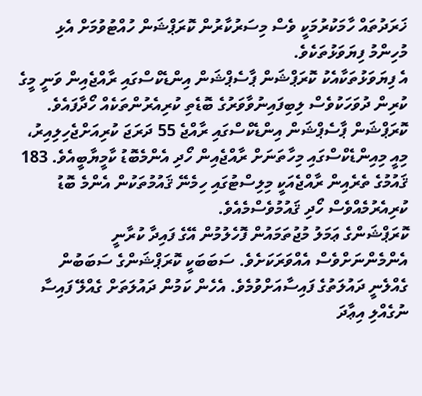ޚަރަދުތައް ހާމަކުރުމަކީ ވެސް މިސަރުކާރުން ކޮރަޕްޝަން ހުއްޓުވުމަށް އެޅި މުހިންމު ފިޔަވަޅުތަކެވެ.
އެ ފިޔަވަޅުތަކާއެކު ކޮރަޕްޝަން ޕާސެޕްޝަން އިންޑެކްސްގައި ރާއްޖެއިން ވަނީ މީގެ ކުރިން ދުވަހަކުވެސް ލިބިފައިނުވާވަރުގެ ބޮޑެތި ކުރިއެރުންތަކެއް ހޯދާފައެވެ. ކޮރަޕްޝަން ޕާސެޕްޝަން އިންޑެކްސްގައި ރާއްޖެ 55 ދަރަޖަ ކުރިއަށްޖެހިލިއިރު، މިއީ މިއިންޑެކްސްގައި މިހާތަނަށް ރާއްޖެއިން ހޯދި އެންމެބޮޑު ކާމީޔާބީއެވެ. 183 ޤައުމުގެ ތެރެއިން ރާއްޖެއަކީ މިލިސްޓުގައި ހިމެނޭ ޤައުމުތަކުން އެންމެ ބޮޑު ކުރިއެރުމެއްވެސް ހޯދި ޤައުމުވެސްމެއެވެ.
ކޮރަޕްޝަންގެ ޢަމަލު މުޖުތަމައުން ފޮހެލުމުން އޭގެ ފައިދާ ކުރާނީ އެންމެންނަށްވެސް އެއްވަރަކަށެވެ. ސަބަބަކީ ކޮރަޕްޝަންގެ ސަބަބުން ގެއްލެނީ ދައުލަތުގެ ފައިސާއަށްވުމެވެ. އެހެން ކަމުން ދައުލަތަށް ގެއްލޭ ފައިސާ ނުގެއްލި އިޢާދަ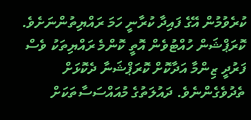ކުރެވުމުން އޭގެ ފައިދާ ކުރާނީ ހަމަ ރައްޔިތުންނަށެވެ.
ކޮރަޕްޝަން ހުއްޓުވެން އޮތީ ކޮންމެ ރައްޔިތަކު ވެސް ފަރުދީ ޒިންމާ އަދާކޮށް ކޮރަޕްޝަނާ ދެކޮޅަށް ތެދުވެގެންނެވެ. ދައުލަތުގެ މުއައްސަސާތަކަށް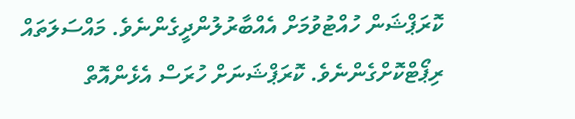ކޮރަޕްޝަން ހުއްޓުވުމަށް އެއްބާރުލުންދީގެންނެވެ. މައްސަލަތައް ރިޕޯޓްކޮށްގެންނެވެ. ކޮރަޕްޝަނަށް ހުރަސް އެޅެންއޮތް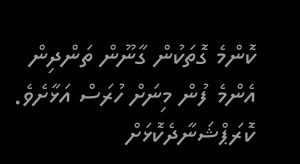ކޮންމެ ގޮތަކުން ގާނޫން ތަންދިން އެންމެ ފުން މިނަށް ހުރަސް އަޅާށެވެ. ކޮރަޕްޝަނާދެކޮޅަށް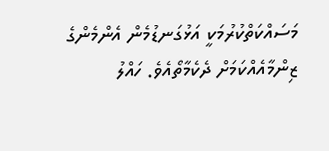މަސައްކަތްކުރުމަކީ އަޅުގަނޑުމެން އެންމެންގެ ޒިންމާއެއްކަމަށް ދެކެމާތޯއެވެ. ހައްލު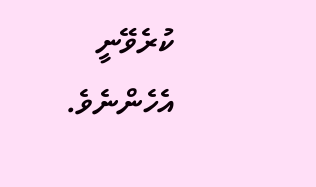ކުރެވޭނީ އެހެންނެވެ.